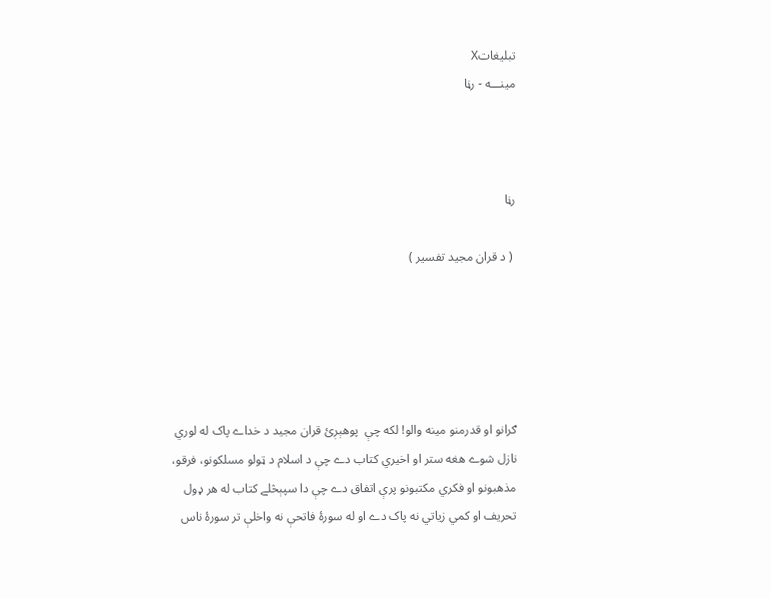تبليغاتX
مينـــه - رڼا



رڼا

 ( د قران مجيد تفسير )





ګرانو او قدرمنو مينه والو! لکه چې  پوهېږئ قران مجيد د خداے پاک له لوري نازل شوے هغه ستر او اخيري کتاب دے چې د اسلام د ټولو مسلکونو، فرقو، مذهبونو او فکري مکتبونو پرې اتفاق دے چې دا سپېڅلے کتاب له هر ډول تحريف او کمي زياتي نه پاک دے او له سورۀ فاتحې نه واخلې تر سورۀ ناس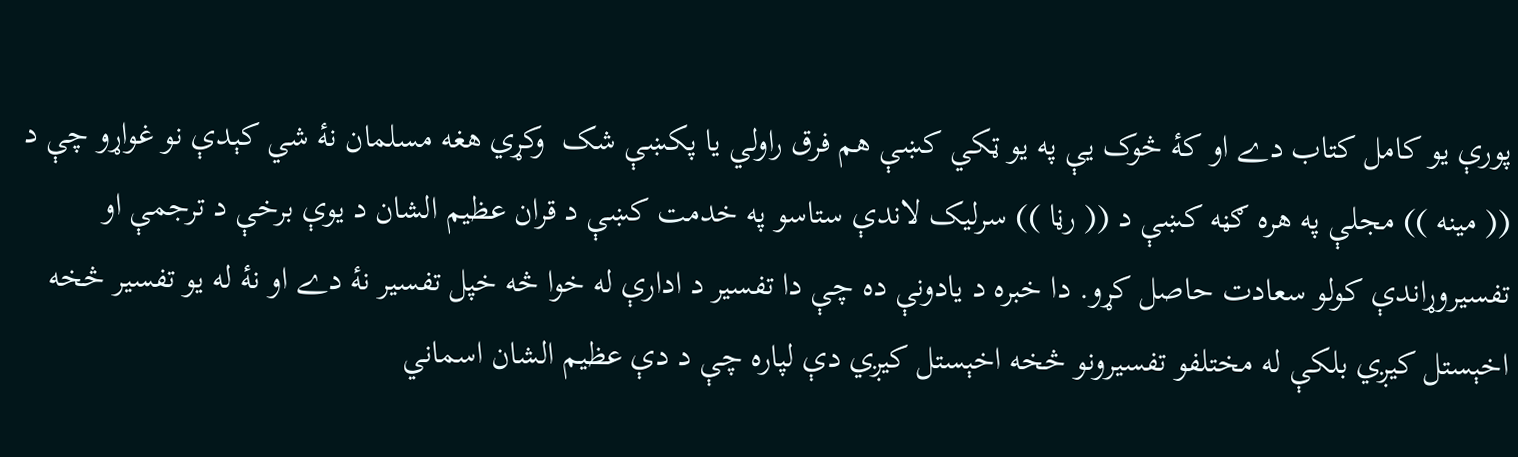پورې يو کامل کتاب دے او کۀ څوک يې په يو ټکي کښې هم فرق راولي يا پکښې شک  وکړي هغه مسلمان نۀ شي کېدې نو غواړو چې د (( مينه )) مجلې په هره ګڼه کښې د (( رڼا )) سرليک لاندې ستاسو په خدمت کښې د قران عظيم الشان د يوې برخې د ترجمې او تفسيروړاندې کولو سعادت حاصل کړو. دا خبره د يادونې ده چې دا تفسير د ادارې له خوا څه خپل تفسير نۀ دے او نۀ له يو تفسير څخه اخېستل کيږي بلکې له مختلفو تفسيرونو څخه اخېستل کيږي دې لپاره چې د دې عظيم الشان اسماني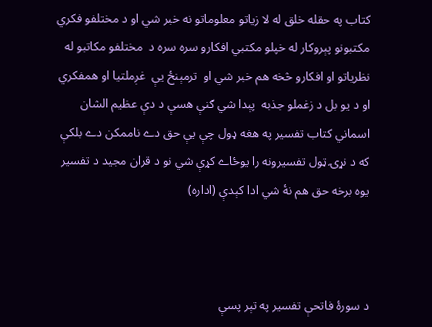کتاب په حقله خلق له لا زياتو معلوماتو نه خبر شي او د مختلفو فکري مکتبونو پېروکار له خپلو مکتبي افکارو سره سره د  مختلفو مکاتبو له نظرياتو او افکارو څخه هم خبر شي او  ترمېنځ يې  غږملتيا او همفکري او د يو بل د زغملو جذبه  پېدا شي ګنې هسې د دې عظيم الشان اسماني کتاب تفسير په هغه ډول چې يې حق دے ناممکن دے بلکې که د نړۍ ټول تفسيرونه را يوځاے کړې شي نو د قران مجيد د تفسير يوه برخه حق هم نۀ شي ادا کېدې (اداره)



د سورۀ فاتحې تفسير په تېر پسې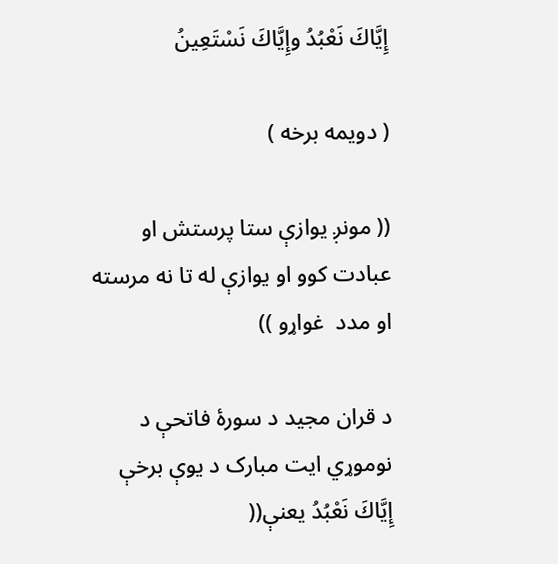إِيَّاكَ نَعْبُدُ وإِيَّاكَ نَسْتَعِينُ

( دويمه برخه )

(( مونږ يوازې ستا پرستش او عبادت کوو او يوازې له تا نه مرسته او مدد  غواړو ))

د قران مجيد د سورۀ فاتحې د نوموړي ايت مبارک د يوې برخې إِيَّاكَ نَعْبُدُ يعنې((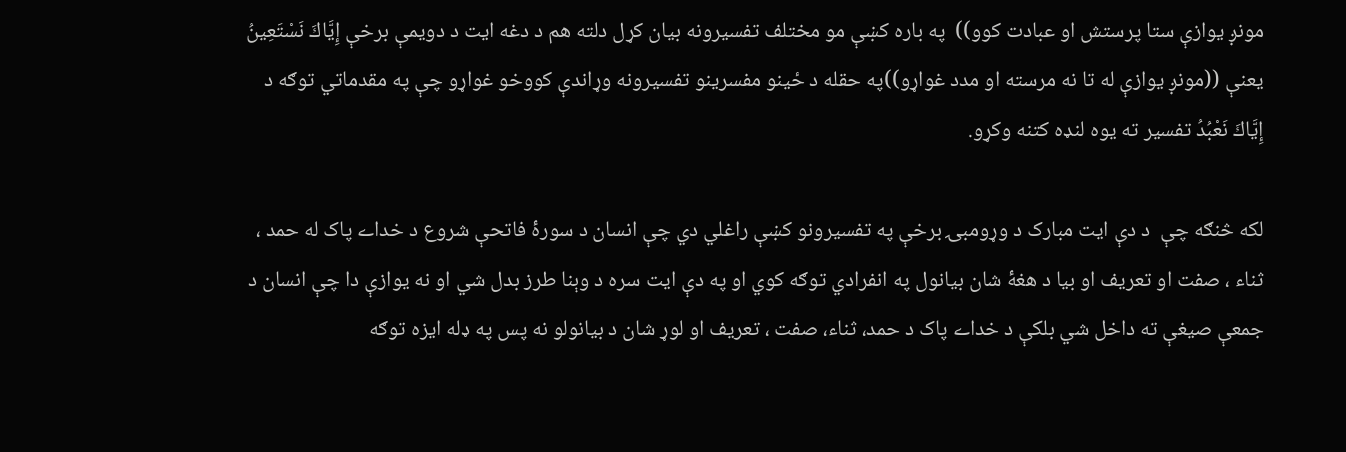مونږ يوازې ستا پرستش او عبادت کوو))  په باره کښې مو مختلف تفسيرونه بيان کړل دلته هم د دغه ايت د دويمې برخې إِيَّاكَ نَسْتَعِينُ يعنې ((مونږ يوازې له تا نه مرسته او مدد غواړو))په حقله د ځينو مفسرينو تفسيرونه وړاندې کووخو غواړو چې په مقدماتي توګه د إِيَّاكَ نَعْبُدُ تفسير ته يوه لنډه کتنه وکړو.

لکه څنګه چې  د دې ايت مبارک د وړومبۍ برخې په تفسيرونو کښې راغلي دي چې انسان د سورۀ فاتحې شروع د خداے پاک له حمد ، ثناء ، صفت او تعريف او بيا د هغۀ شان بيانول په انفرادي توګه کوي او په دې ايت سره د وېنا طرز بدل شي او نه يوازې دا چې انسان د جمعې صيغې ته داخل شي بلکې د خداے پاک د حمد، ثناء، صفت ، تعريف او لوړ شان د بيانولو نه پس په ډله ايزه توګه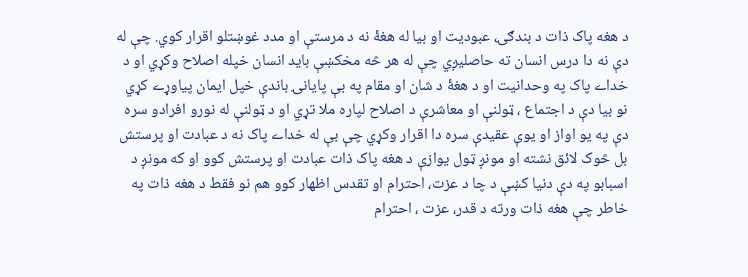د هغه پاک ذات د بندګۍ، عبوديت او بيا له هغۀ نه د مرستې او مدد غوښتلو اقرار کوي. چې له دې نه دا درس انسان ته حاصليږي چې له هر څه مخکښې بايد انسان خپله اصلاح وکړي او د خداے پاک په وحدانيت او د هغۀ د شان او مقام په بې پايانۍ باندې خپل ايمان پياوړے کړي نو بيا دې د اجتماع ، ټولنې او معاشرې د اصلاح لپاره ملا تړي او د ټولنې له نورو افرادو سره دې په يو اواز او يوې عقيدې سره دا اقرار وکړي چې بې له خداے پاک نه د عبادت او پرستش بل څوک لائق نشته او مونږ ټول يوازې د هغه پاک ذات عبادت او پرستش کوو او که مونږ د اسبابو په دې دنيا کښې د چا د عزت، احترام او تقدس اظهار کوو هم نو فقط د هغه ذات په خاطر چې هغه ذات ورته د قدر، عزت ، احترام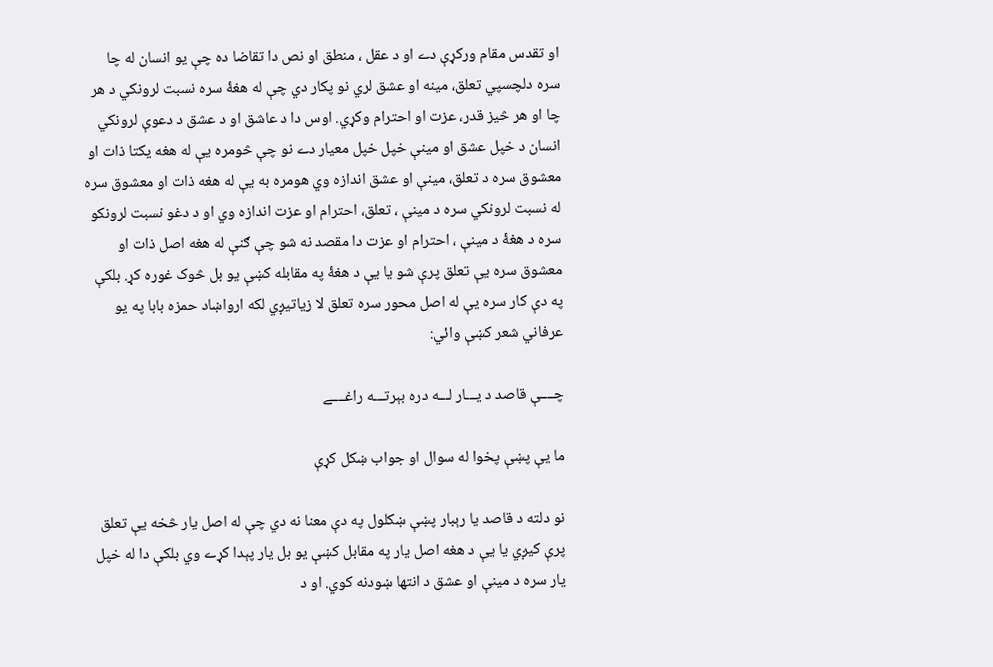او تقدس مقام ورکړې دے او د عقل ، منطق او نص دا تقاضا ده چې يو انسان له چا سره دلچسپي تعلق، مينه او عشق لري نو پکار دي چې له هغۀ سره نسبت لرونکي د هر چا او هر څيز قدر، عزت او احترام وکړي. اوس دا د عاشق او د عشق د دعوې لرونکي انسان د خپل عشق او مينې خپل خپل معيار دے نو چې څومره يې له هغه يکتا ذات او معشوق سره د تعلق، مينې او عشق اندازه وي هومره به يې له هغه ذات او معشوق سره له نسبت لرونکي سره د مينې ، تعلق، احترام او عزت اندازه وي او د دغو نسبت لرونکو سره د هغۀ د مينې ، احترام او عزت دا مقصد نه شو چې ګنې له هغه اصل ذات او معشوق سره يې تعلق پرې شو يا يې د هغۀ په مقابله کښې يو بل څوک غوره کړ. بلکې په دې کار سره يې له اصل محور سره تعلق لا زياتيږي لکه ارواښاد حمزه بابا په يو عرفاني شعر کښې وائي:

چــــې قاصد د يـــار لـــه دره بېرتـــه راغــــے

ما يې پښې پخوا له سوال او جواب ښکل کړې

نو دلته د قاصد يا رېبار پښې ښکلول په دې معنا نه دي چې له اصل يار څخه يې تعلق پرې کيږي يا يې د هغه اصل يار په مقابل کښې يو بل يار پېدا کړے وي بلکې دا له خپل يار سره د مينې او عشق د انتها ښودنه کوي. او د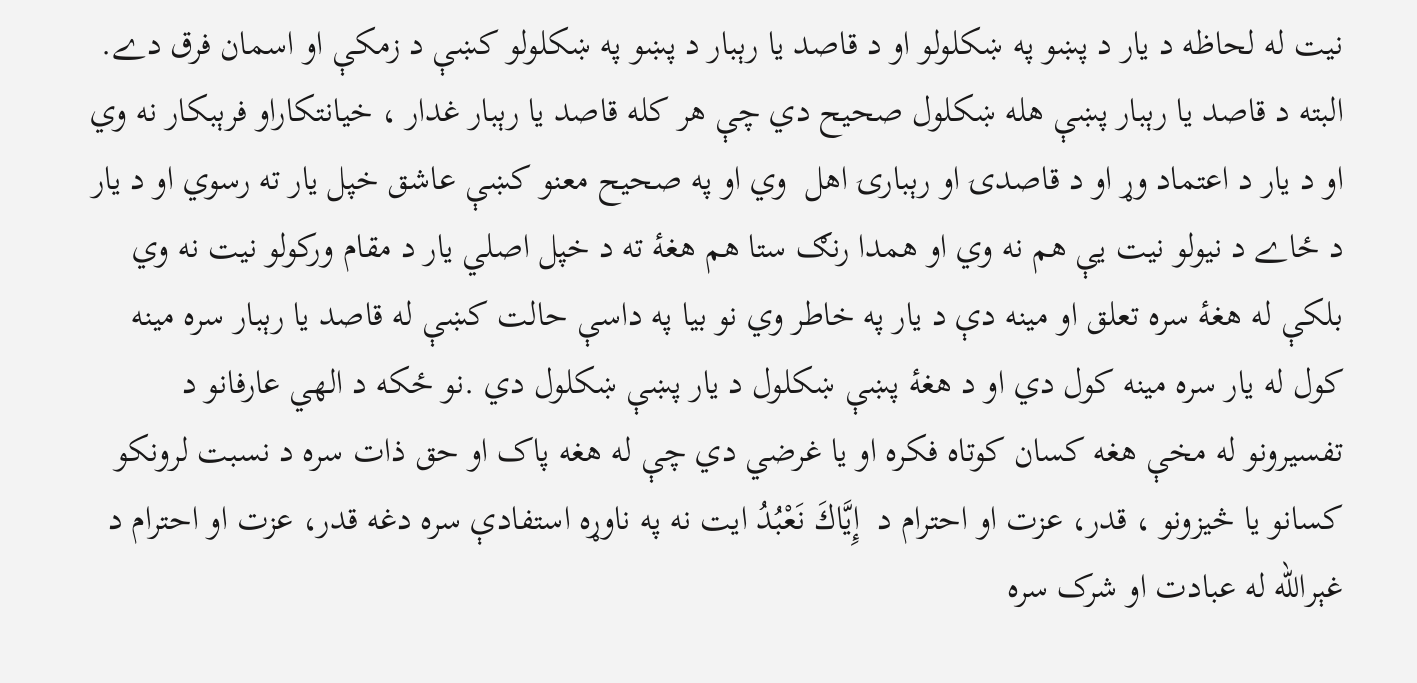نيت له لحاظه د يار د پښو په ښکلولو او د قاصد يا رېبار د پښو په ښکلولو کښې د زمکې او اسمان فرق دے. البته د قاصد يا رېبار پښې هله ښکلول صحيح دي چې هر کله قاصد يا رېبار غدار ، خيانتکاراو فرېبکار نه وي او د يار د اعتماد وړ او د قاصدۍ او رېبارۍ اهل  وي او په صحيح معنو کښې عاشق خپل يار ته رسوي او د يار د ځاے د نيولو نيت يې هم نه وي او همدا رنګ ستا هم هغۀ ته د خپل اصلي يار د مقام ورکولو نيت نه وي بلکې له هغۀ سره تعلق او مينه دې د يار په خاطر وي نو بيا په داسې حالت کښې له قاصد يا رېبار سره مينه کول له يار سره مينه کول دي او د هغۀ پښې ښکلول د يار پښې ښکلول دي .نو ځکه د الهي عارفانو د تفسيرونو له مخې هغه کسان کوتاه فکره او يا غرضي دي چې له هغه پاک او حق ذات سره د نسبت لرونکو کسانو يا څيزونو ، قدر، عزت او احترام د  إِيَّاكَ نَعْبُدُ ايت نه په ناوړه استفادې سره دغه قدر، عزت او احترام د غېرالله له عبادت او شرک سره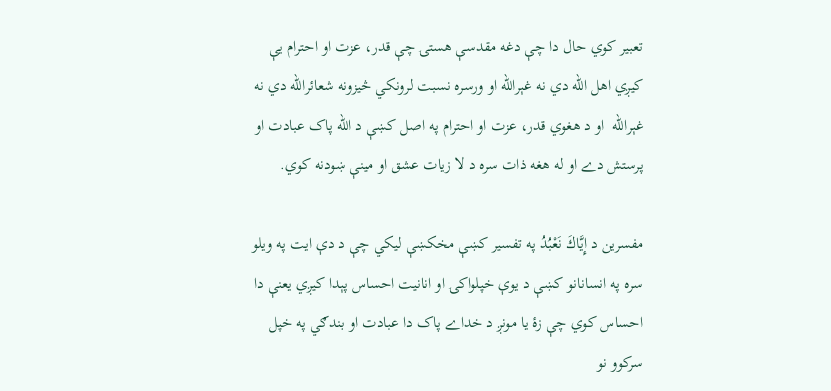تعبير کوي حال دا چې دغه مقدسې هستۍ چې قدر، عزت او احترام يې کيږي اهل الله دي نه غېرالله او ورسره نسبت لرونکي څيزونه شعائرالله دي نه غېرالله  او د هغوي قدر، عزت او احترام په اصل کښې د الله پاک عبادت او پرستش دے او له هغه ذات سره د لا زيات عشق او مينې ښودنه کوي.

مفسرين د إِيَّاكَ نَعْبُدُ په تفسير کښې مخکښې ليکي چې د دې ايت په ويلو سره په انسانانو کښې د يوې خپلواکۍ او انانيت احساس پېدا کيږي يعنې دا احساس کوي چې زۀ يا مونږ د خداے پاک دا عبادت او بندګي په خپل سرکوو نو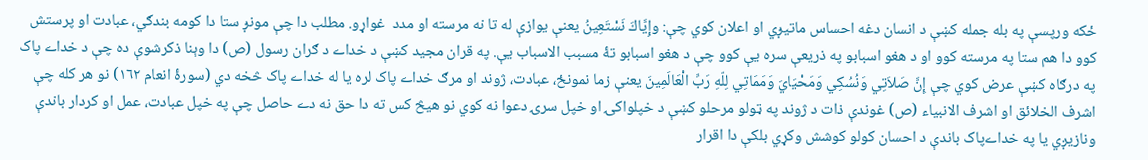ځکه ورپسې په بله جمله کښې د انسان دغه احساس ماتيږي او اعلان کوي چې: وإِيَّاكَ نَسْتَعِينُ يعنې يوازې له تا نه مرسته او مدد  غواړو. مطلب دا چې مونږ ستا دا کومه بندګي، عبادت او پرستش کوو دا هم ستا په مرسته کوو او د هغو اسبابو په ذريعې سره يې کوو چې د هغو اسبابو تۀ مسبب الاسباب يې. په قران مجيد کښې د خداے د ګران رسول (ص) دا وېنا ذکرشوې ده چې د خداے پاک په درګاه کښې عرض کوي چې إِنَّ صَلاَتِي وَنُسُكِي وَمَحْيَايَ وَمَمَاتِي لِلّهِ رَبِّ الْعَالَمِينَ يعنې زما نمونځ، عبادت، ژوند او مرګ خداے پاک لره يا له خداے پاک څخه دي (سورۀ انعام ١٦٢) نو هر کله چې اشرف الخلائق او اشرف الانبياء (ص) غوندې ذات د ژوند په ټولو مرحلو کښې د خپلواکۍ او خپل سرۍ دعوا نه کوي نو هيڅ کس ته دا حق نه دے حاصل چې په خپل عبادت، عمل او کردار باندې ونازيږي يا په خداےپاک باندې د احسان کولو کوشش وکړي بلکې دا اقرار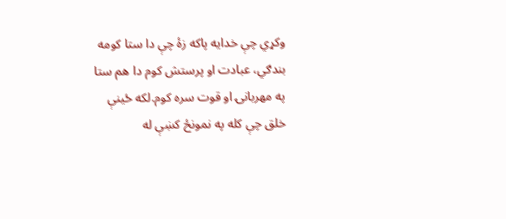وکړي چې خدايه پاکه زۀ چې دا ستا کومه بندګي، عبادت او پرستش کوم دا هم ستا په مهربانۍ او قوت سره کوم.لکه ځينې خلق چې کله په نمونځ کښې له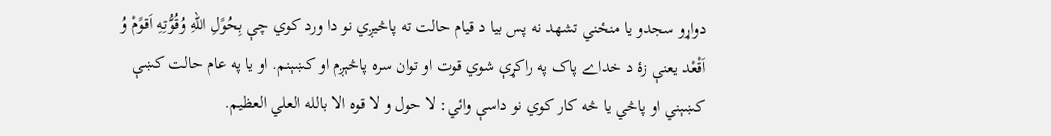دواړو سجدو يا منځني تشهد نه پس بيا د قيام حالت ته پاڅيږي نو دا ورد کوي چې بِحُوًلِ اللهِ وُقُوُّتِهِ اَقوًمْ وُ اَقْعْد يعنې زۀ د خداے پاک په راکړې شوي قوت او توان سره پاڅېږم او کښېنم. او يا په عام حالت کښې کښېني او پاڅي يا څه کار کوي نو داسې وائي: لا حول و لا قوه الا بالله العلي العظيم.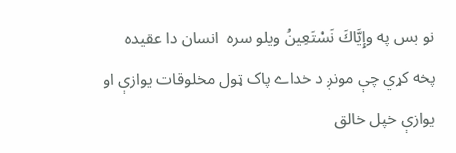نو بس په وإِيَّاكَ نَسْتَعِينُ ويلو سره  انسان دا عقيده پخه کړي چې مونږ د خداے پاک ټول مخلوقات يوازې او يوازې خپل خالق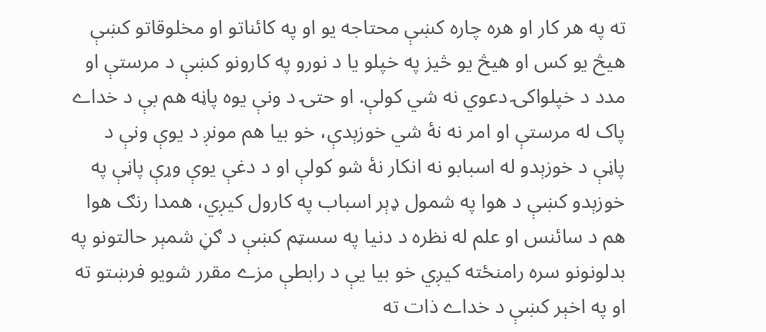ته په هر کار او هره چاره کښې محتاجه يو او په کائناتو او مخلوقاتو کښې هيڅ يو کس او هيڅ يو څيز په خپلو يا د نورو په کارونو کښې د مرستې او مدد د خپلواکۍ دعوي نه شي کولې. او حتۍ د ونې يوه پاڼه هم بې د خداے پاک له مرستې او امر نه نۀ شي خوزېدې، خو بيا هم مونږ د يوې ونې د پاڼې د خوزېدو له اسبابو نه انکار نۀ شو کولې او د دغې يوې وړې پاڼې په خوزېدو کښې د هوا په شمول ډېر اسباب په کارول کيږي، همدا رنګ هوا هم د سائنس او علم له نظره د دنيا په سسټم کښې د ګڼ شمېر حالتونو په بدلونونو سره رامنځته کيږي خو بيا يې د رابطې مزے مقرر شويو فرښتو ته او په اخېر کښې د خداے ذات ته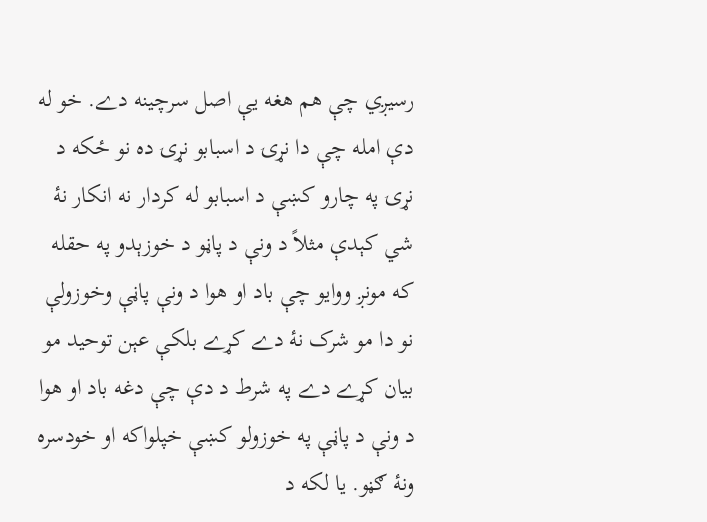رسيږي چې هم هغه يې اصل سرچينه دے. خو له دې امله چې دا نړۍ د اسبابو نړۍ ده نو ځکه د نړۍ په چارو کښې د اسبابو له کردار نه انکار نۀ شي کېدې مثلاً د ونې د پاڼو د خوزېدو په حقله  که مونږ ووايو چې باد او هوا د ونې پاڼې وخوزولې نو دا مو شرک نۀ دے کړے بلکې عېن توحيد مو بيان کړے دے په شرط د دې چې دغه باد او هوا د ونې د پاڼې په خوزولو کښې خپلواکه او خودسره ونۀ ګڼو. يا لکه د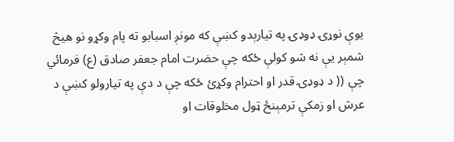يوې نوړۍ ډوډۍ په تيارېدو کښې که مونږ اسبابو ته پام وکړو نو هيڅ شمېر يې نه شو کولې ځکه چې حضرت امام جعفر صادق (ع) فرمائي چې (( د ډوډۍ قدر او احترام وکړئ ځکه چې د دې په تيارولو کښې د عرش او زمکې ترمېنځ ټول مخلوقات او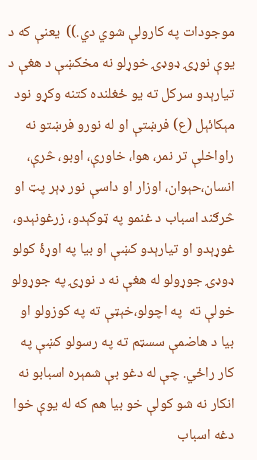موجودات په کارولې شوي دي.))  يعنې که د يوې نوړۍ ډوډۍ خوړلو نه مخکښې د هغې د تيارېدو سرکل ته يو ځغلنده کتنه وکړو نود مېکائېل (ع) فرښتې او له نورو فرښتو نه راواخلې تر نمر، هوا، خاورې، اوبو، څرې، انسان،حېوان، اوزار او داسې نور ډېر پټ او څرګند اسباب د غنمو په ټوکېدو، زرغونېدو، غوړېدو او تيارېدو کښې او بيا په اوړۀ کولو ډوډۍ جوړولو له هغې نه د نوړۍ په جوړولو خولې ته  په اچولو،خېټې ته په کوزولو او بيا د هاضمې سسټم ته په رسولو کښې په کار راځي. چې له دغو بې شمېره اسبابو نه انکار نه شو کولې خو بيا هم که له يوې خوا دغه اسباب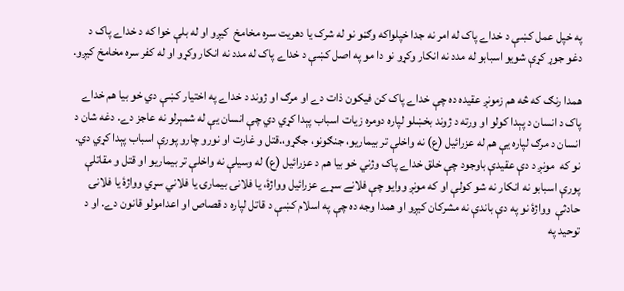په خپل عمل کښې د خداے پاک له امر نه جدا خپلواکه وګڼو نو له شرک يا دهريت سره مخامخ  کيږو او له بلې خوا که د خداے پاک د دغو جوړ کړې شويو اسبابو له مدد نه انکار وکړو نو دا مو په اصل کښې د خداے پاک له مدد نه انکار وکړو او له کفر سره مخامخ کيږو.

همدا رنګ که څه هم زمونږ عقيده ده چې خداے پاک کن فيکون ذات دے او مرګ او ژوند د خداے په اختيار کښې دي خو بيا هم خداے پاک د انسان د پېدا کولو او ورته د ژوند بخښلو لپاره دومره زيات اسباب پېدا کړي دي چې انسان يې له شمېرلو نه عاجز دے. دغه شان د انسان د مرګ لپاره يې هم له عزرائيل (ع) نه واخلې تر بيماريو، جنګونو، جګړو،.قتل و غارت او نورو چارو پورې اسباب پېدا کړي دي. نو که  مونږ د دې عقيدې باوجود چې خلق خداے پاک وژني خو بيا هم د عزرائيل (ع) له وسيلې نه واخلې تر بيماريو او قتل و مقاتلې پورې اسبابو نه انکار نه شو کولې او که مونږ ووايو چې فلانے سړے عزرائيل وواژۀ، يا فلانۍ بيمارۍ يا فلاني سړي وواژۀ يا فلانۍ حادثې  وواژۀ نو په دې باندې نه مشرکان کيږو او همدا وجه ده چې په اسلام کښې د قاتل لپاره د قصاص او اعدامولو قانون دے. او د توحيد په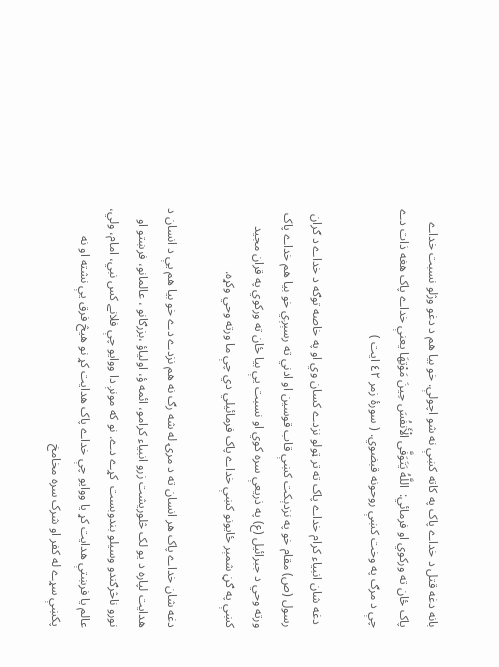بانه دغه قتل د خداے پاک په کاته کښې نه شو اچولې. خو بيا هم د دغو وژلو نسبت خداے پاک ځان ته ورکوي او فرمائي:  اللَّهُ يَتَوَفَّى الْأَنفُسَ حِينَ مَوْتِهَا يعنې خداے پاک هغه ذات دے چې د مرګ په وخت کښې روحونه قبضوي. ( سورۀ زمر ٤٢ ايت )

 دغه شان انبياء کرام خداے پاک ته تر ټولو نزدے کسان وي او په خاصه توګه د خداے د ګران رسول (ص) مقام خو په نزدېکت کښې قاب قوسين او ادني ته رسېږي خو بيا هم خداے پاک ورته وحي د جبرائيل (ع) په ذريعې سره کوي او نسبت يې بيا ځان ته ورکوي په قران مجيد کښې په ګڼ شمېر ځايونو کښې خداے پاک فرمائيلي دي چې ما ورته وحي وکړه.

دغه شان خداے پاک هر انسان ته د مرۍ له شه رګ نه هم نزدے دے خو بيا هم يې د انسان د هدايت لپاره د يو لک څلوريشت زرو انبياء کرامو، ائمه ؤ، اولياؤ ،بزرګانو ، عالمانو، فرښتو او نورو ناڅرګندو وسيلو بندوبست  کړے دے. نو که مونږ دا ووايو چې فلانے کس نبي، امام، ولي، عالم يا فرښتې هدايت کړ يا ووايو چې خداے پاک هدايت کړ نو هيڅ فرق يې نشته او نه پکښې سړے له کفر او شرک سره مخامخ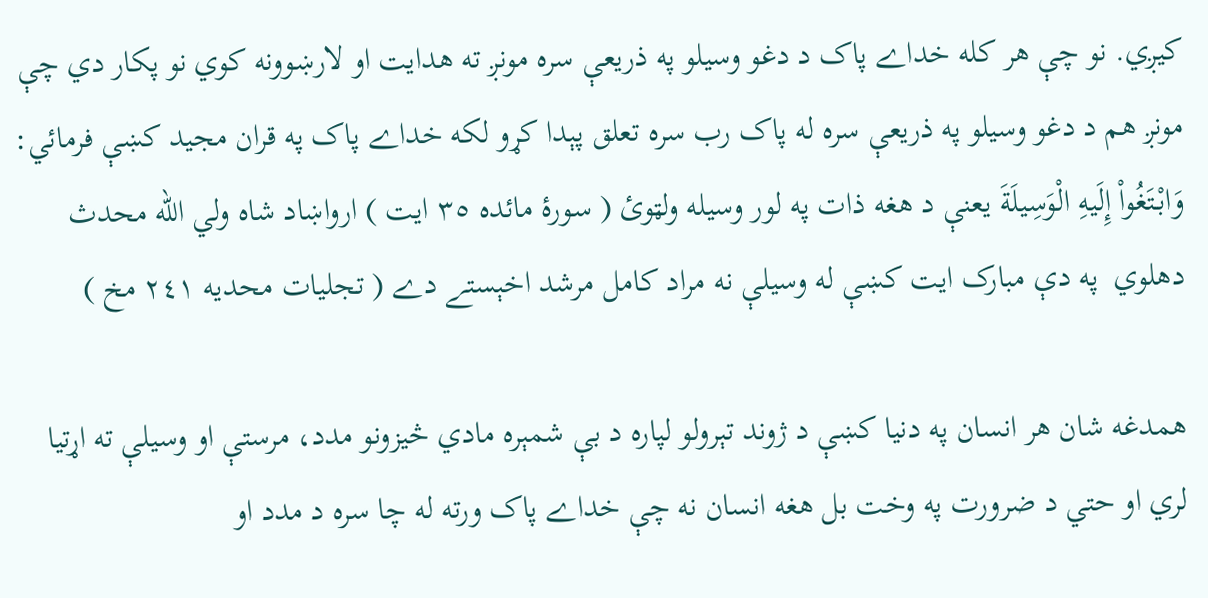کيږي. نو چې هر کله خداے پاک د دغو وسيلو په ذريعې سره مونږ ته هدايت او لارښوونه کوي نو پکار دي چې مونږ هم د دغو وسيلو په ذريعې سره له پاک رب سره تعلق پېدا کړو لکه خداے پاک په قران مجيد کښې فرمائي: وَابْتَغُواْ إِلَيهِ الْوَسِيلَةَ يعنې د هغه ذات په لور وسيله ولټوئ ( سورۀ مائده ٣٥ ايت ) ارواښاد شاه ولي الله محدث دهلوي  په دې مبارک ايت کښې له وسيلې نه مراد کامل مرشد اخېستے دے ( تجليات محديه ٢٤١ مخ )

همدغه شان هر انسان په دنيا کښې د ژوند تېرولو لپاره د بې شمېره مادي څيزونو مدد، مرستې او وسيلې ته اړتيا لري او حتي د ضرورت په وخت بل هغه انسان نه چې خداے پاک ورته له چا سره د مدد او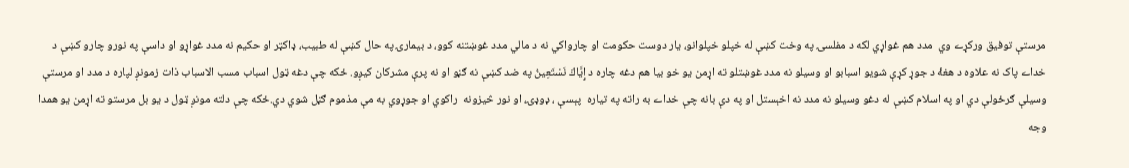مرستې توفيق ورکړے وي  مدد هم غواړي لکه د مفلسۍ په وخت کښې له خپلو خپلوانو، يار دوست حکومت او چارواکي نه د مالي مدد غوښتنه کوو، د بيمارۍ په حال کښې له طبيب، ډاکټر او حکيم نه مدد غواړو او داسې په نورو چارو کښې د خداے پاک نه علاوه د هغۀ د جوړ کړې شويو اسبابو او وسيلو نه مدد غوښتلو ته اړمن يو خو بيا هم دغه چاره د إِيَّاكَ نَسْتَعِينُ په ضد کښې نه ګڼو او نه پرې مشرکان کيږو. ځکه چې دغه ټول اسباب مسب الاسباب ذات زمونږ لپاره د مدد او مرستې وسيلې ګرځولې دي او په اسلام کښې له دغو وسيلو نه مدد نه اخېستل او په دې بانه چې خداے به راته په تياره  پېسې ، ډوډۍ، او نور څيزونه  راکوي او جوړوي به مې مذموم ګڼل شوي دي.ځکه چې دلته مونږ ټول د يو بل مرستو ته اړمن يو همدا وجه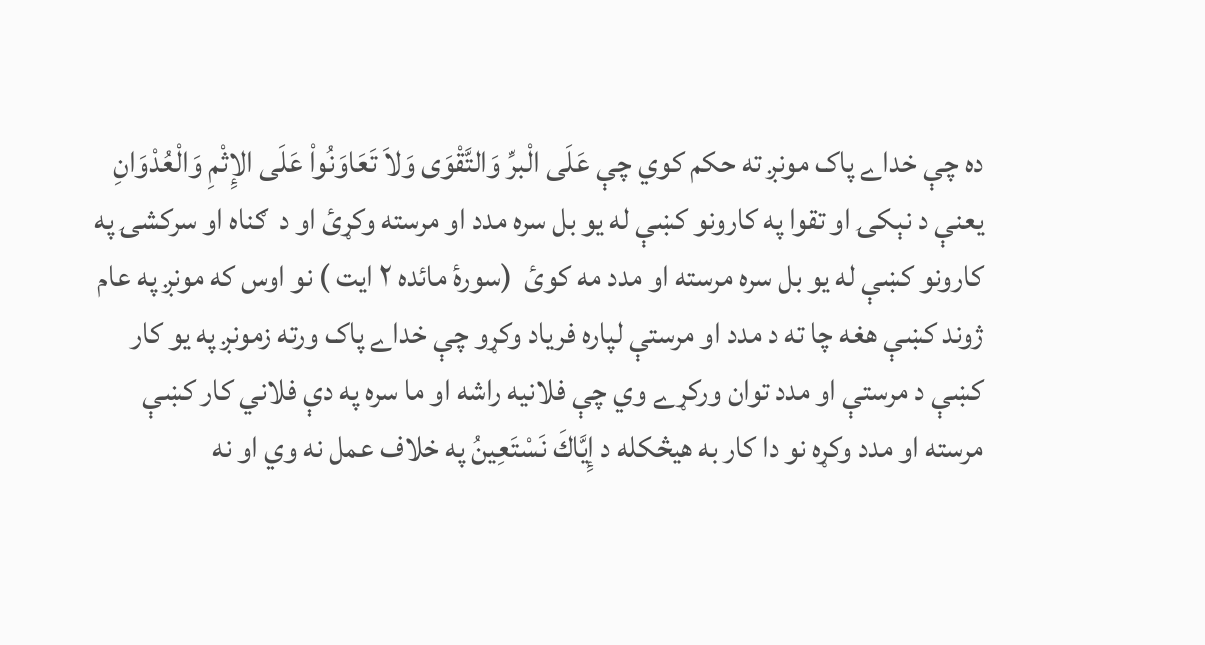ده چې خداے پاک مونږ ته حکم کوي چې عَلَى الْبرِّ وَالتَّقْوَى وَلاَ تَعَاوَنُواْ عَلَى الإِثْمِ وَالْعُدْوَانِ يعنې د نېکۍ او تقوا په کارونو کښې له يو بل سره مدد او مرسته وکړئ او د  ګناه او سرکشۍ په کارونو کښې له يو بل سره مرسته او مدد مه کوئ  (سورۀ مائده ٢ ايت ) نو اوس که مونږ په عام ژوند کښې هغه چا ته د مدد او مرستې لپاره فرياد وکړو چې خداے پاک ورته زمونږ په يو کار کښې د مرستې او مدد توان ورکړے وي چې فلانيه راشه او ما سره په دې فلاني کار کښې مرسته او مدد وکړه نو دا کار به هيڅکله د إِيَّاكَ نَسْتَعِينُ په خلاف عمل نه وي او نه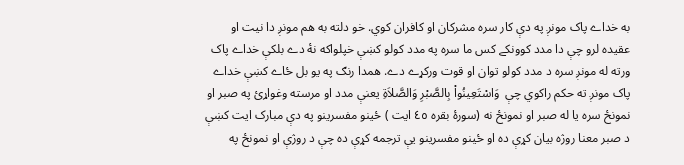به خداے پاک مونږ په دې کار سره مشرکان او کافران کوي. خو دلته به هم مونږ دا نيت او عقيده لرو چې دا مدد کوونکے کس ما سره په مدد کولو کښې خپلواکه نۀ دے بلکې خداے پاک ورته له مونږ سره د مدد کولو توان او قوت ورکړے دے. همدا رنګ په يو بل ځاے کښې خداے پاک مونږ ته حکم راکوي چې  وَاسْتَعِينُواْ بِالصَّبْرِ وَالصَّلاَةِ يعنې مدد او مرسته وغواړئ په صبر او نمونځ سره يا له صبر او نمونځ نه (سورۀ بقره ٤٥ ايت ) ځينو مفسرينو په دې مبارک ايت کښې د صبر معنا روژه بيان کړې ده او ځينو مفسرينو يې ترجمه کړې ده چې د روژې او نمونځ په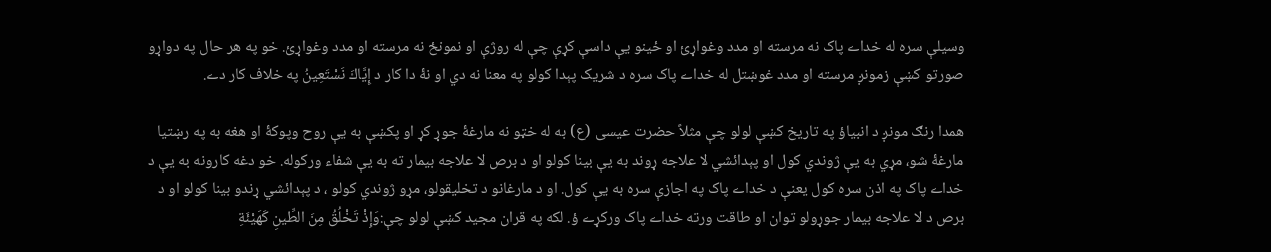وسيلې سره له خداے پاک نه مرسته او مدد وغواړئ او ځينو يې داسې کړې چې له روژې او نمونځ نه مرسته او مدد وغواړئ. خو په هر حال په دواړو صورتو کښې زمونږ مرسته او مدد غوښتل له خداے پاک سره د شريک پېدا کولو په معنا نه دي او نۀ دا کار د إِيَّاكَ نَسْتَعِينُ په خلاف کار دے.

همدا رنګ مونږ د انبياؤ په تاريخ کښې لولو چې مثلاً حضرت عيسی (ع) به له خټو نه مارغۀ جوړ کړ او پکښې به يې روح وپوکۀ او هغه به په رښتيا مارغۀ شو، مړي به يې ژوندي کول او پېدائشي لا علاجه ړوند به يې بينا کولو او د برص لا علاجه بيمار ته به يې شفاء ورکوله. خو دغه کارونه به يې د خداے پاک په اذن سره کول يعنې د خداے پاک په اجازې سره به يې کول. او د مارغانو د تخليقولو، مړو ژوندي کولو ، د پېدائشي ړندو بينا کولو او د برص د لا علاجه بيمار جوړولو توان او طاقت ورته خداے پاک ورکړے ؤ. لکه په قران مجيد کښې لولو چې:وَإِذْ تَخْلُقُ مِنَ الطِّينِ كَهَيْئَةِ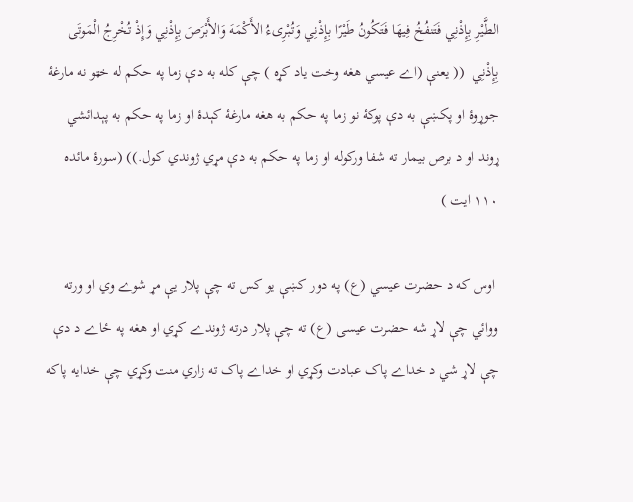الطَّيْرِ بِإِذْنِي فَتَنفُخُ فِيهَا فَتَكُونُ طَيْرًا بِإِذْنِي وَتُبْرِىءُ الأَكْمَهَ وَالأَبْرَصَ بِإِذْنِي وَإِذْ تُخْرِجُ الْمَوتَى بِإِذْنِي  (( يعنې (اے عيسي هغه وخت ياد کړه ) چې کله به دې زما په حکم له خټو نه مارغۀ جوړوۀ او پکښې به دې پوکۀ نو زما په حکم به هغه مارغۀ کېدۀ او زما په حکم به پېدائشي ړوند او د برص بيمار ته شفا ورکوله او زما په حکم به دې مړي ژوندي کول.)) (سورۀ مائده ١١٠ ايت )

 اوس که د حضرت عيسي (ع) په دور کښې يو کس ته چې پلار يې مړ شوے وي او ورته ووائي چې لاړ شه حضرت عيسی (ع) ته چې پلار درته ژوندے کړي او هغه په ځاے د دې چې لاړ شي د خداے پاک عبادت وکړي او خداے پاک ته زاري منت وکړي چې خدايه پاکه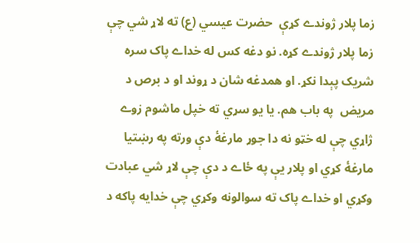زما پلار ژوندے کړې  حضرت عيسي (ع) ته لاړ شي چې زما پلار ژوندے کړه. نو دغه کس له خداے پاک سره شريک پېدا نکړ. او همدغه شان د ړوند او د برص د مريض  په باب هم. يا يو سړي ته خپل ماشوم زوے ژاړي چې له خټو نه دا جوړ مارغۀ دې ورته په رښتيا مارغۀ کړي او پلار يې په ځاے د دې چې لاړ شي عبادت وکړي او خداے پاک ته سوالونه وکړي چې خدايه پاکه د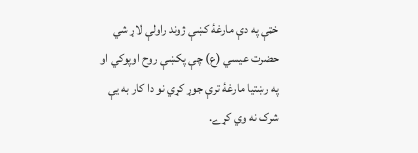خټې په دې مارغۀ کښې ژوند راولې لاړ شي حضرت عيسي (ع) چې پکښې روح اوپوکي او په رښتيا مارغۀ ترې جوړ کړي نو دا کار به يې شرک نه وي کړے.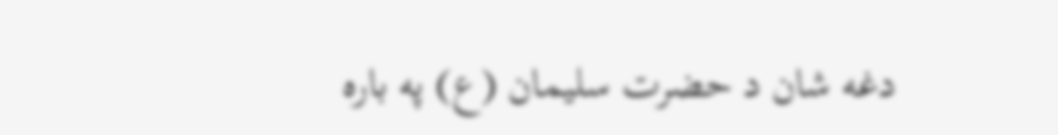دغه شان د حضرت سليمان (ع) په باره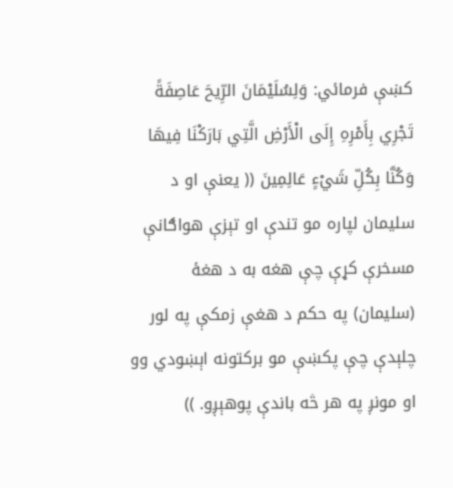کښې فرمائي: وَلِسُلَيْمَانَ الرِّيحَ عَاصِفَةً تَجْرِي بِأَمْرِهِ إِلَى الْأَرْضِ الَّتِي بَارَكْنَا فِيهَا وَكُنَّا بِكُلِّ شَيْءٍ عَالِمِينَ (( يعنې او د سليمان لپاره مو تندې او تېزې هواګانې مسخرې کړې چې هغه به د هغۀ (سليمان) په حکم د هغې زمکې په لور چلېدې چې پکښې مو برکتونه اېښودي وو او مونږ په هر څه باندې پوهېږو. ))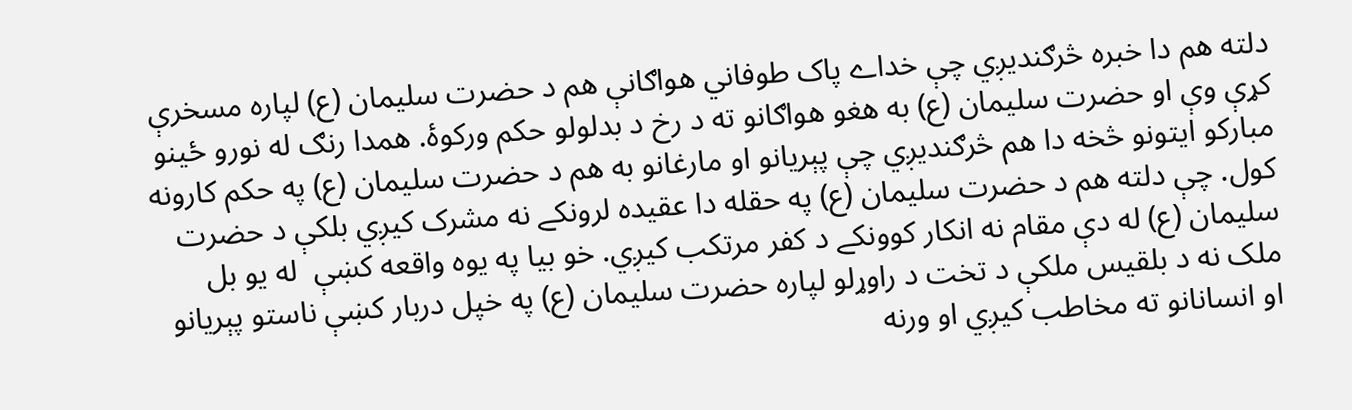دلته هم دا خبره څرګنديږي چې خداے پاک طوفاني هواګانې هم د حضرت سليمان (ع) لپاره مسخرې کړې وې او حضرت سليمان (ع) به هغو هواګانو ته د رخ د بدلولو حکم ورکوۀ. همدا رنګ له نورو ځينو مبارکو ايتونو څخه دا هم څرګنديږي چې پېريانو او مارغانو به هم د حضرت سليمان (ع) په حکم کارونه کول. چې دلته هم د حضرت سليمان (ع) په حقله دا عقيده لرونکے نه مشرک کيږي بلکې د حضرت سليمان (ع) له دې مقام نه انکار کوونکے د کفر مرتکب کيږي. خو بيا په يوه واقعه کښې  له يو بل ملک نه د بلقيس ملکې د تخت د راوړلو لپاره حضرت سليمان (ع) په خپل دربار کښې ناستو پېريانو او انسانانو ته مخاطب کيږي او ورنه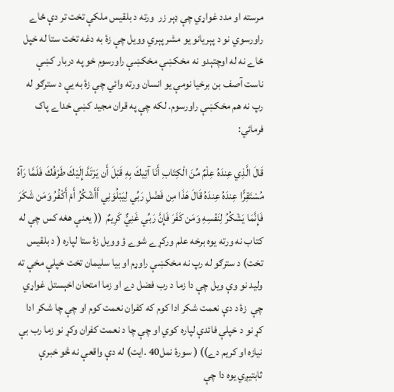مرسته او مدد غواړي چې ډېر زر  ورته د بلقيس ملکې تخت تر دې ځاے راورسوي نو د پېريانو يو مشر پېري وويل چې زۀ به دغه تخت ستا له خپل ځاے نه له اوچتېدو نه مخکښې مخکښې راورسوم خو په دربار کښې ناست آصف بن برخيا نومې يو انسان ورته وائي چې زۀ به يې د سترګو له رپ نه هم مخکښې راورسوم. لکه چې په قران مجيد کښې خداے پاک فرمائي:

قَالَ الَّذِي عِندَهُ عِلْمٌ مِّنَ الْكِتَابِ أَنَا آتِيكَ بِهِ قَبْلَ أَن يَرْتَدَّ إِلَيْكَ طَرْفُكَ فَلَمَّا رَآهُ مُسْتَقِرًّا عِندَهُ عِندَهُ قَالَ هَذَا مِن فَضْلِ رَبِّي لِيَبْلُوَنِي أَأَشْكُرُ أَمْ أَكْفُرُ وَمَن شَكَرَ فَإِنَّمَا يَشْكُرُ لِنَفْسِهِ وَمَن كَفَرَ فَإِنَّ رَبِّي غَنِيٌّ كَرِيمٌ  (( يعنې هغه کس چې له کتاب نه ورته يوه برخه علم ورکړے شوے ؤ وويل زۀ ستا لپاره ( د بلقيس تخت) د سترګو له رپ نه مخکښې راوړم او بيا سليمان تخت خپلې مخې ته وليد نو وې ويل چې دا زما د رب فضل دے او زما امتحان اخېستل غواړي چې  زۀ د دې نعمت شکر ادا کوم که کفران نعمت کوم او چې چا شکر ادا کړ نو د خپلې فائدې لپاره کوي او چې چا د نعمت کفران وکړ نو زما رب بې نيازه او کريم دے)) ( سورۀ نمل40 .ايت) له دې واقعې نه څو خبرې ثابتيږي يوه دا چې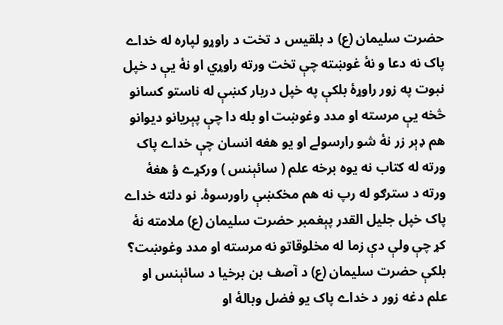حضرت سليمان (ع) د بلقيس د تخت د راوړو لپاره له خداے پاک نه دعا و نۀ غوښته چې تخت ورته راوړي او نۀ يې د خپل نبوت په زور راوړۀ بلکې په خپل دربار کښې له ناستو کسانو څخه يې مرسته او مدد وغوښت او بله دا چې پېريانو ديوانو هم ډېر زر نۀ شو رارسولے او يو هغه انسان چې خداے پاک ورته له کتاب نه يوه برخه علم ( سائېنس ) ورکړے ؤ هغۀ ورته د سترګو له رپ نه هم مخکښې راورسوۀ. نو دلته خداے پاک خپل جليل القدر پېغمبر حضرت سليمان (ع) ملامته نۀ کړ چې ولې دې زما له مخلوقاتو نه مرسته او مدد وغوښت؟  بلکې حضرت سليمان (ع) د آصف بن برخيا د سائېنس او علم دغه زور د خداے پاک يو فضل وبالۀ او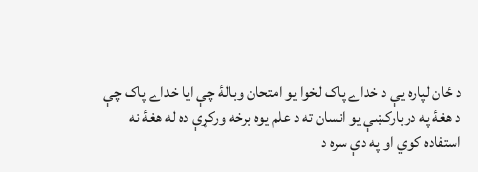د ځان لپاره يې د خداے پاک لخوا يو امتحان وبالۀ چې ايا خداے پاک چې د هغۀ په دربارکښې يو انسان ته د علم يوه برخه ورکړې ده له هغۀ نه استفاده کوي او په دې سره د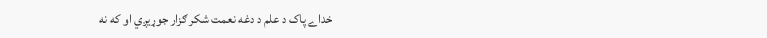خداے پاک د علم د دغه نعمت شکر ګزار جوړيږي او که نه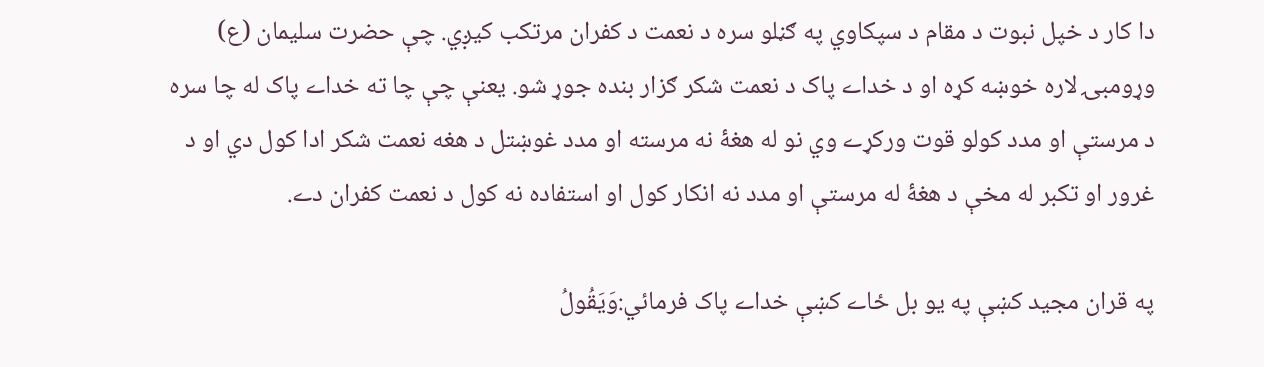دا کار د خپل نبوت د مقام د سپکاوي په ګڼلو سره د نعمت د کفران مرتکب کيږي. چې حضرت سليمان (ع) وړومبۍ لاره خوښه کړه او د خداے پاک د نعمت شکر ګزار بنده جوړ شو. يعنې چې چا ته خداے پاک له چا سره د مرستې او مدد کولو قوت ورکړے وي نو له هغۀ نه مرسته او مدد غوښتل د هغه نعمت شکر ادا کول دي او د غرور او تکبر له مخې د هغۀ له مرستې او مدد نه انکار کول او استفاده نه کول د نعمت کفران دے.

په قران مجيد کښې په يو بل ځاے کښې خداے پاک فرمائي:وَيَقُولُ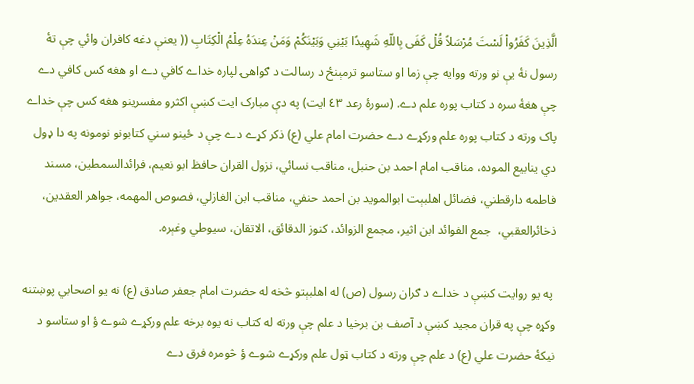الَّذِينَ كَفَرُواْ لَسْتَ مُرْسَلاً قُلْ كَفَى بِاللّهِ شَهِيدًا بَيْنِي وَبَيْنَكُمْ وَمَنْ عِندَهُ عِلْمُ الْكِتَابِ (( يعنې دغه کافران وائي چې تۀ رسول نۀ يې نو ورته ووايه چې زما او ستاسو ترمېنځ د رسالت د ګواهۍ لپاره خداے کافي دے او هغه کس کافي دے چې هغۀ سره د کتاب پوره علم دے. (سورۀ رعد ٤٣ ايت) په دې مبارک ايت کښې اکثرو مفسرينو هغه کس چې خداے پاک ورته د کتاب پوره علم ورکړے دے حضرت امام علي (ع) ذکر کړے دے چې د ځينو سني کتابونو نومونه په دا ډول دي ينابيع الموده، مناقب امام احمد بن حنبل، مناقب نسائي، نزول القران حافظ ابو نعيم، فرائدالسمطين، مسند فاطمه دارقطني، فضائل اهلبېت ابوالمويد بن احمد حنفي، مناقب ابن الغازلي، فصوص المهمه، جواهر العقدين،  ذخائرالعقبي،  جمع الفوائد ابن اثير، مجمع الزوائد، کنوز الدقائق، الاتقان، سيوطي وغېره.

 په يو روايت کښې د خداے د ګران رسول (ص) له اهلبېتو څخه له حضرت امام جعفر صادق (ع) نه يو اصحابي پوښتنه وکړه چې په قران مجيد کښې د آصف بن برخيا د علم چې ورته له کتاب نه يوه برخه علم ورکړے شوے ؤ او ستاسو د نيکۀ حضرت علي (ع) د علم چې ورته د کتاب ټول علم ورکړے شوے ؤ څومره فرق دے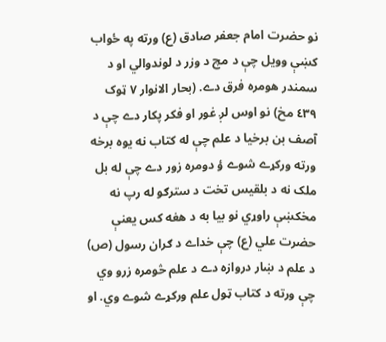نو حضرت امام جعفر صادق (ع) ورته په ځواب کښې وويل چې د مچ د وزر د لوندوالي او د سمندر هومره فرق دے. (بحار الانوار ٧ ټوک ٤٣٩ مخ) نو اوس لږ غور او فکر پکار دے چې د آصف بن برخيا د علم چې له کتاب نه يوه برخه ورته ورکړے شوے ؤ دومره زور دے چې له بل ملک نه د بلقيس تخت د سترګو له رپ نه مخکښې راوړي نو بيا به د هغه کس يعنې حضرت علي (ع) چې خداے د ګران رسول (ص) د علم د ښار دروازه دے د علم څومره زرو وي چې ورته د کتاب ټول علم ورکړے شوے وي. او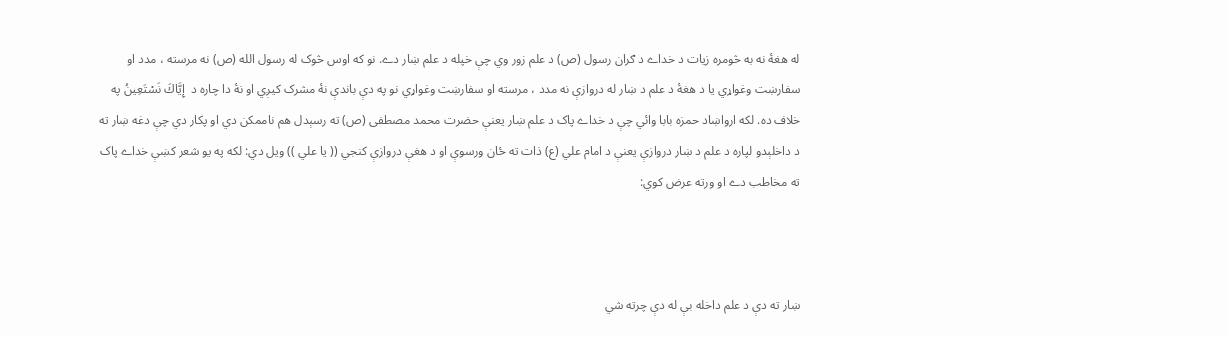له هغۀ نه به څومره زيات د خداے د ګران رسول (ص) د علم زور وي چې خپله د علم ښار دے. نو که اوس څوک له رسول الله (ص) نه مرسته ، مدد او سفارښت وغواړي يا د هغۀ د علم د ښار له دروازې نه مدد ، مرسته او سفارښت وغواړي نو په دې باندې نۀ مشرک کيږي او نۀ دا چاره د  إِيَّاكَ نَسْتَعِينُ په خلاف ده. لکه ارواښاد حمزه بابا وائي چې د خداے پاک د علم ښار يعنې حضرت محمد مصطفی (ص) ته رسېدل هم ناممکن دي او پکار دي چې دغه ښار ته د داخلېدو لپاره د علم د ښار دروازې يعنې د امام علي (ع) ذات ته ځان ورسوې او د هغې دروازې کنجي (( يا علي )) ويل دي: لکه په يو شعر کښې خداے پاک ته مخاطب دے او ورته عرض کوي:



ښار ته دې د علم داخله بې له دې چرته شي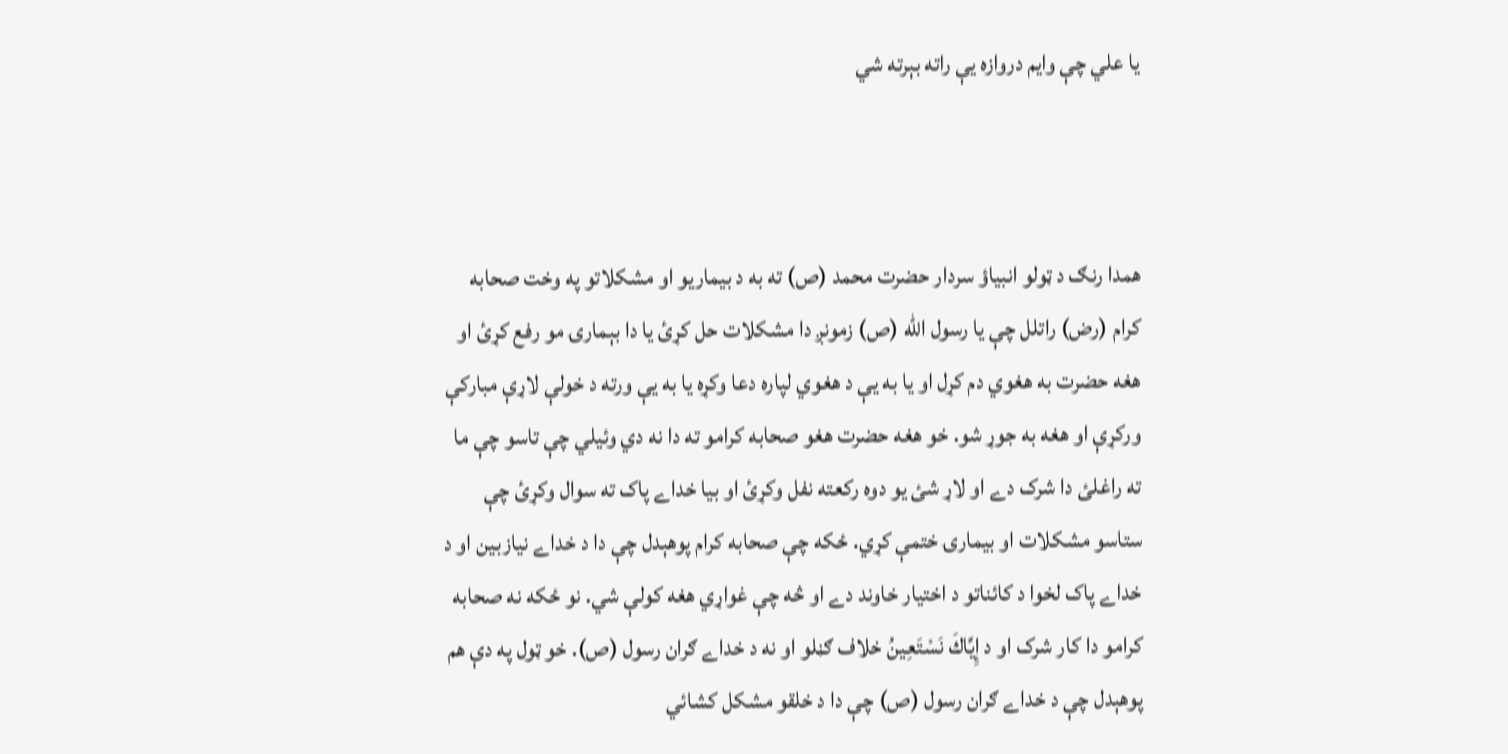يا علي چې وايم دروازه يې راته بېرته شي



همدا رنګ د ټولو انبياؤ سردار حضرت محمد (ص) ته به د بيماريو او مشکلاتو په وخت صحابه کرام (رض) راتلل چې يا رسول الله (ص) زمونږ دا مشکلات حل کړئ يا دا بېمارۍ مو رفع کړئ او هغه حضرت به هغوي دم کړل او يا به يې د هغوي لپاره دعا وکړه يا به يې ورته د خولې لاړې مبارکې ورکړې او هغه به جوړ شو. خو هغه حضرت هغو صحابه کرامو ته دا نه دي وئيلي چې تاسو چې ما ته راغلئ دا شرک دے او لاړ شئ يو دوه رکعته نفل وکړئ او بيا خداے پاک ته سوال وکړئ چې ستاسو مشکلات او بيمارۍ ختمې کړي. ځکه چې صحابه کرام پوهېدل چې دا د خداے نيازبين او د خداے پاک لخوا د کائناتو د اختيار خاوند دے او څه چې غواړي هغه کولې شي. نو ځکه نه صحابه کرامو دا کار شرک او د إِيَّاكَ نَسْتَعِينُ خلاف ګڼلو او نه د خداے ګران رسول (ص). خو ټول په دې هم پوهېدل چې د خداے ګران رسول (ص) چې دا د خلقو مشکل کشائي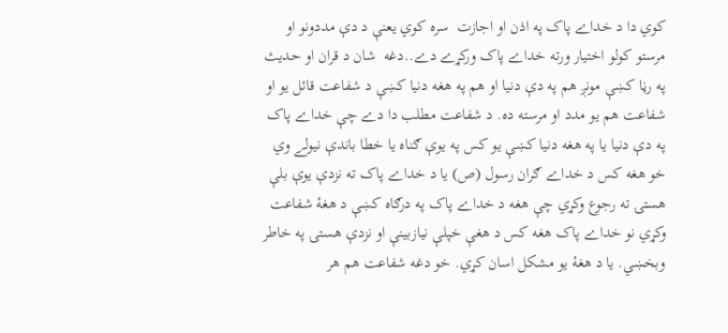کوي دا د خداے پاک په اذن او اجازت  سره کوي يعنې د دې مددونو او مرستو کولو اختيار ورته خداے پاک ورکړے دے..دغه  شان د قران او حديث په رڼا کښې مونږ هم په دې دنيا او هم په هغه دنيا کښې د شفاعت قائل يو او شفاعت هم يو مدد او مرسته ده. د شفاعت مطلب دا دے چې خداے پاک په دې دنيا يا په هغه دنيا کښې يو کس په يوې ګناه يا خطا باندې نيولے وي خو هغه کس د خداے ګران رسول (ص) يا د خداے پاک ته نزدې يوې بلې هستۍ ته رجوع وکړي چې هغه د خداے پاک په درګاه کښې د هغۀ شفاعت وکړي نو خداے پاک هغه کس د هغې خپلې نيازبينې او نزدې هستۍ په خاطر وبخښي. يا د هغۀ يو مشکل اسان کړي. خو دغه شفاعت هم هر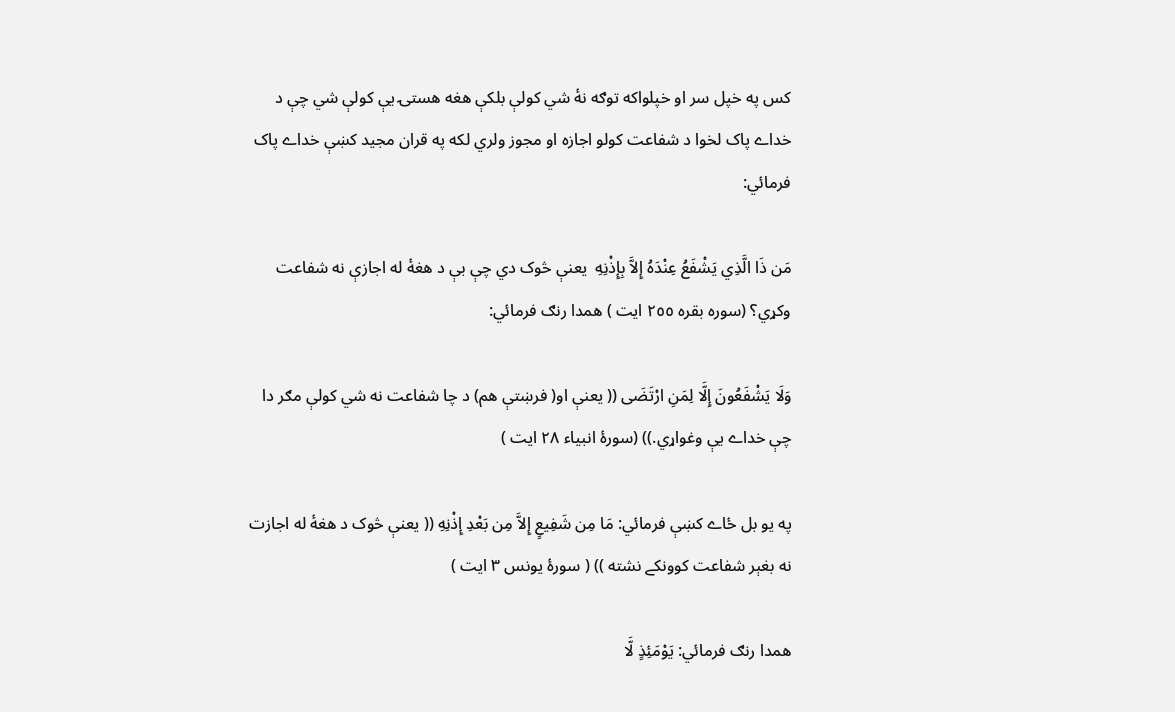کس په خپل سر او خپلواکه توګه نۀ شي کولې بلکې هغه هستۍ يې کولې شي چې د خداے پاک لخوا د شفاعت کولو اجازه او مجوز ولري لکه په قران مجيد کښې خداے پاک فرمائي:

مَن ذَا الَّذِي يَشْفَعُ عِنْدَهُ إِلاَّ بِإِذْنِهِ  يعنې څوک دي چې بې د هغۀ له اجازې نه شفاعت وکړي؟ (سوره بقره ٢٥٥ ايت ) همدا رنګ فرمائي:

وَلَا يَشْفَعُونَ إِلَّا لِمَنِ ارْتَضَى (( يعنې او( فرښتې هم) د چا شفاعت نه شي کولې مګر دا چې خداے يې وغواړي.)) (سورۀ انبياء ٢٨ ايت )

په يو بل ځاے کښې فرمائي: مَا مِن شَفِيعٍ إِلاَّ مِن بَعْدِ إِذْنِهِ (( يعنې څوک د هغۀ له اجازت نه بغېر شفاعت کوونکے نشته )) ( سورۀ يونس ٣ ايت )

همدا رنګ فرمائي: يَوْمَئِذٍ لَّا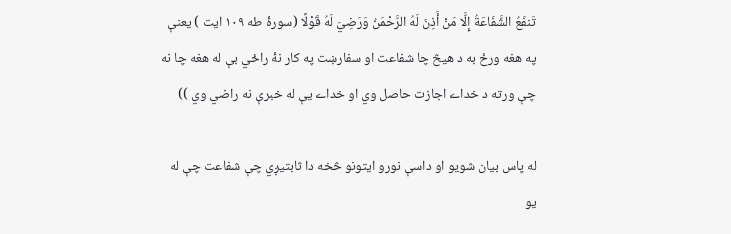تَنفَعُ الشَّفَاعَةُ إِلَّا مَنْ أَذِنَ لَهُ الرَّحْمَنُ وَرَضِيَ لَهُ قَوْلًا (سورۀ طه ١٠٩ ايت ) يعنې  په هغه ورځ به د هيڅ چا شفاعت او سفارښت په کار نۀ راځي بې له هغه چا نه چې ورته د خداے اجازت حاصل وي او خداے يې له خبرې نه راضي وي ))

له پاس بيان شويو او داسې نورو ايتونو څخه دا ثابتيږي چې شفاعت چې له يو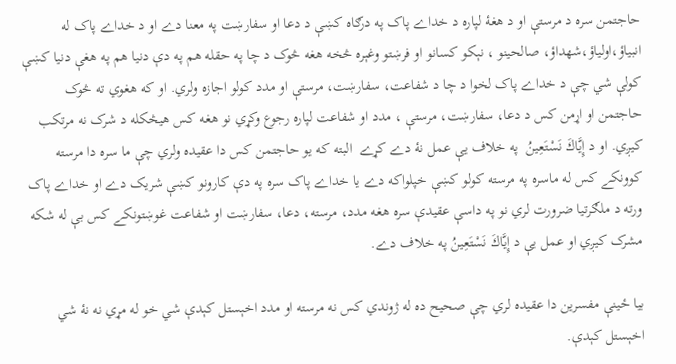حاجتمن سره د مرستې او د هغۀ لپاره د خداے پاک په درګاه کښې د دعا او سفارښت په معنا دے او د خداے پاک له انبياؤ،اولياؤ،شهداؤ، صالحينو ، نېکو کسانو او فرښتو وغېره څخه هغه څوک د چا په حقله هم په دې دنيا هم په هغې دنيا کښې کولې شي چې د خداے پاک لخوا د چا د شفاعت، سفارښت، مرستې او مدد کولو اجازه ولري. او که هغوي ته څوک حاجتمن او اړمن کس د دعا، سفارښت، مرستې ، مدد او شفاعت لپاره رجوع وکړي نو هغه کس هيڅکله د شرک نه مرتکب کيږي. او د إِيَّاكَ نَسْتَعِينُ  په خلاف يې عمل نۀ دے کړے  البته که يو حاجتمن کس دا عقيده ولري چې ما سره دا مرسته کوونکے کس له ماسره په مرسته کولو کښې خپلواکه دے يا خداے پاک سره په دې کارونو کښې شريک دے او خداے پاک ورته د ملګرتيا ضرورت لري نو په داسې عقيدې سره هغه مدد، مرسته، دعا، سفارښت او شفاعت غوښتونکے کس بې له شکه مشرک کيږي او عمل يې د إِيَّاكَ نَسْتَعِينُ په خلاف دے.

بيا ځينې مفسرين دا عقيده لري چې صحيح ده له ژوندي کس نه مرسته او مدد اخېستل کېدې شي خو له مړي نه نۀ شي اخېستل کېدې.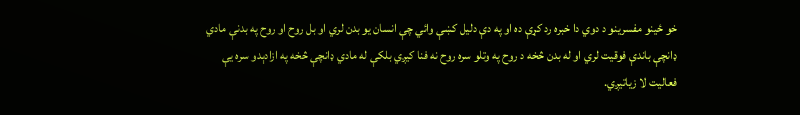خو ځينو مفسرينو د دوي دا خبره رد کړې ده او په دې دليل کښې وائي چې انسان يو بدن لري او بل روح او روح په بدنې مادي ډانچې باندې فوقيت لري او له بدن څخه د روح په وتلو سره روح نه فنا کيږي بلکې له مادي ډانچې څخه په ازادېدو سره يې فعاليت لا زياتيږي.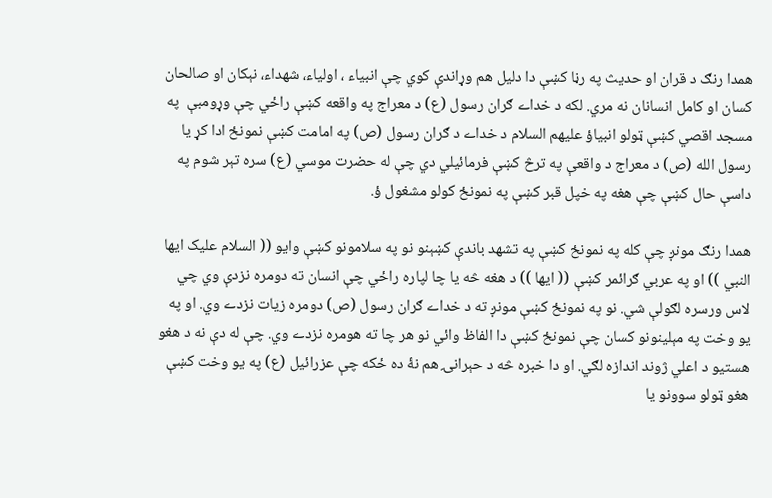همدا رنګ د قران او حديث په رڼا کښې دا دليل هم وړاندې کوي چې انبياء ، اولياء، شهداء، نېکان او صالحان کسان او کامل انسانان نه مري. لکه د خداے ګران رسول (ع) د معراج په واقعه کښې راځي چې وړومبې  په مسجد اقصي کښې ټولو انبياؤ عليهم السلام د خداے د ګران رسول (ص) په امامت کښې نمونځ ادا کړ يا رسول الله (ص) د معراج د واقعې په ترڅ کښې فرمائيلي دي چې له حضرت موسي (ع) سره تېر شوم په داسې حال کښې چې هغه په خپل قبر کښې په نمونځ کولو مشغول ؤ.

همدا رنګ مونږ چې کله په نمونځ کښې په تشهد باندې کښېنو نو په سلامونو کښې وايو (( السلام عليک ايها النبي )) او په عربي ګرائمر کښې (( ايها )) د هغه څه يا چا لپاره راځي چې انسان ته دومره نزدې وي چي لاس ورسره لګولې شي. نو په نمونځ کښې مونږ ته د خداے ګران رسول (ص) دومره زيات نزدے وي. او په يو وخت په مېلينونو کسان چې نمونځ کښې دا الفاظ وائي نو هر چا ته هومره نزدے وي. چې له دې نه د هغو هستيو د اعلي ژوند اندازه لګي. او دا خبره څه د حېرانۍ هم نۀ ده ځکه چې عزرائيل (ع) په يو وخت کښې هغو ټولو سوونو يا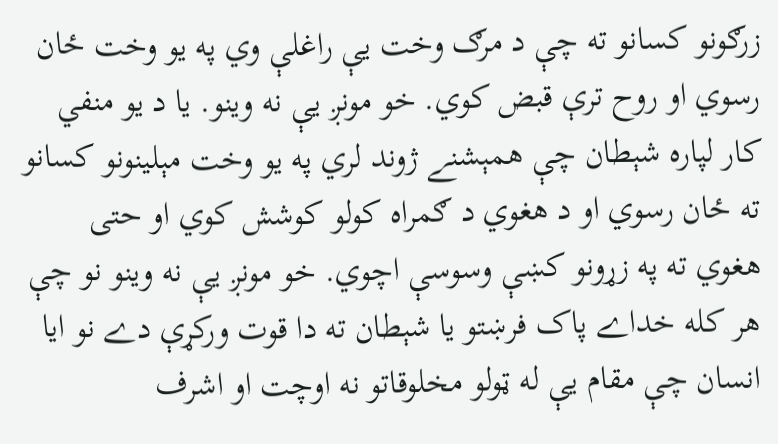زرګونو کسانو ته چې د مرګ وخت يې راغلې وي په يو وخت ځان رسوي او روح ترې قبض کوي. خو مونږ يې نه وينو. يا د يو منفي کار لپاره شېطان چې همېشنے ژوند لري په يو وخت مېلينونو کسانو ته ځان رسوي او د هغوي د ګمراه کولو کوشش کوي او حتی هغوي ته په زړونو کښې وسوسې اچوي. خو مونږ يې نه وينو نو چې هر کله خداے پاک فرښتو يا شېطان ته دا قوت ورکړې دے نو ايا انسان چې مقام يې له ټولو مخلوقاتو نه اوچت او اشرف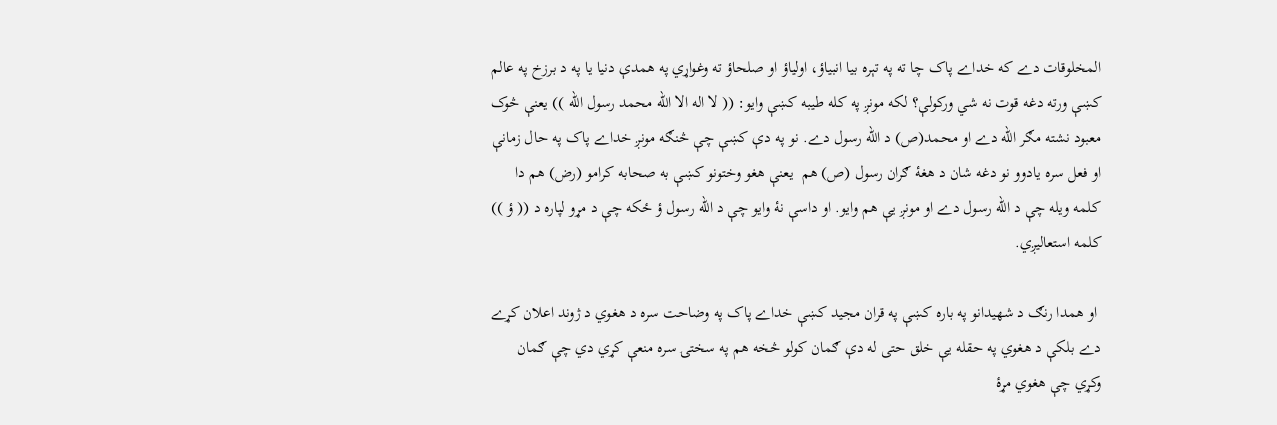المخلوقات دے که خداے پاک چا ته په تېره بيا انبياؤ، اولياؤ او صلحاؤ ته وغواړي په همدې دنيا يا په د برزخ په عالم کښې ورته دغه قوت نه شي ورکولې؟ لکه مونږ په کله طيبه کښې وايو: (( لا اله الا الله محمد رسول الله )) يعنې څوک معبود نشته مګر الله دے او محمد(ص) د الله رسول دے. نو په دې کښې چې څنګه مونږ خداے پاک په حال زمانې او فعل سره يادوو نو دغه شان د هغۀ ګران رسول (ص) هم  يعنې هغو وختونو کښې به صحابه کرامو (رض) هم دا کلمه ويله چې د الله رسول دے او مونږ يې هم وايو. او داسې نۀ وايو چې د الله رسول ؤ ځکه چې د مړو لپاره د (( ؤ )) کلمه استعاليږي.

 او همدا رنګ د شهيدانو په باره کښې په قران مجيد کښې خداے پاک په وضاحت سره د هغوي د ژوند اعلان کړے دے بلکې د هغوي په حقله يې خلق حتی له دې ګمان کولو څخه هم په سختۍ سره منعې کړي دي چې ګمان وکړي چې هغوي مړۀ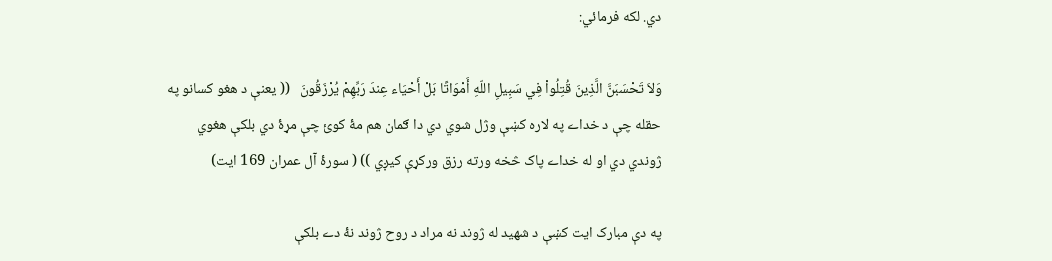دي. لکه فرمائي:

وَلاَ تَحْسَبَنَّ الَّذِينَ قُتِلُواْ فِي سَبِيلِ اللّهِ أَمْوَاتًا بَلْ أَحْيَاء عِندَ رَبِّهِمْ يُرْزَقُونَ   (( يعنې د هغو کسانو په حقله چې د خداے په لاره کښې وژل شوي دي دا ګمان هم مۀ کوئ چې مړۀ دي بلکې هغوي ژوندي دي او له خداے پاک څخه ورته رزق ورکړې کيږي )) ( سورۀ آل عمران 169 ايت)

په دې مبارک ايت کښې د شهيد له ژوند نه مراد د روح ژوند نۀ دے بلکې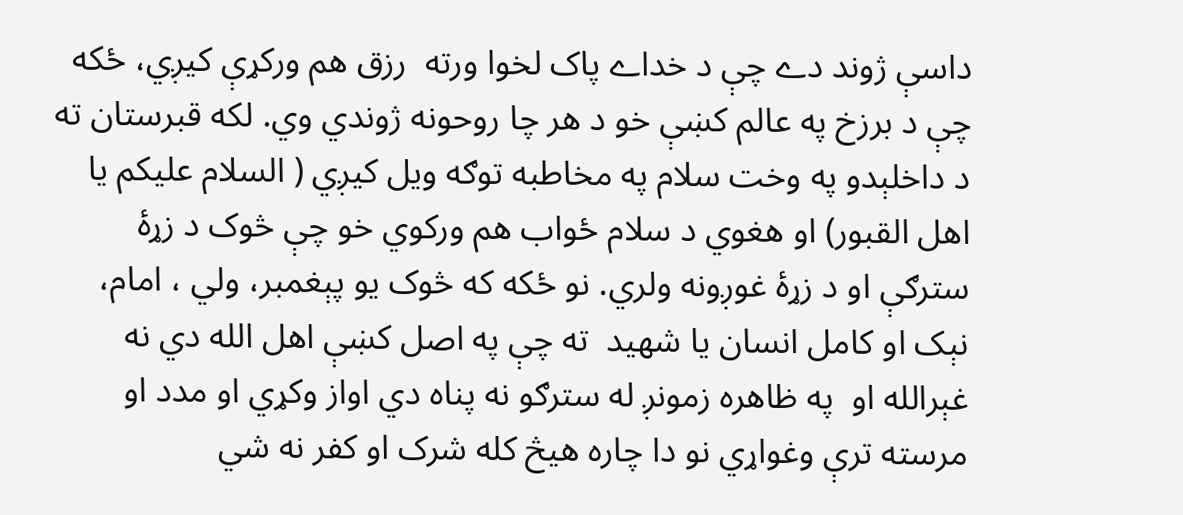داسې ژوند دے چې د خداے پاک لخوا ورته  رزق هم ورکړې کيږي، ځکه چې د برزخ په عالم کښې خو د هر چا روحونه ژوندي وي. لکه قبرستان ته د داخلېدو په وخت سلام په مخاطبه توګه ويل کيږي ( السلام عليکم يا اهل القبور) او هغوي د سلام ځواب هم ورکوي خو چې څوک د زړۀ سترګې او د زړۀ غوږونه ولري. نو ځکه که څوک يو پېغمبر، ولي ، امام، نېک او کامل انسان يا شهيد  ته چې په اصل کښې اهل الله دي نه غېرالله او  په ظاهره زمونږ له سترګو نه پناه دي اواز وکړي او مدد او مرسته ترې وغواړي نو دا چاره هيڅ کله شرک او کفر نه شي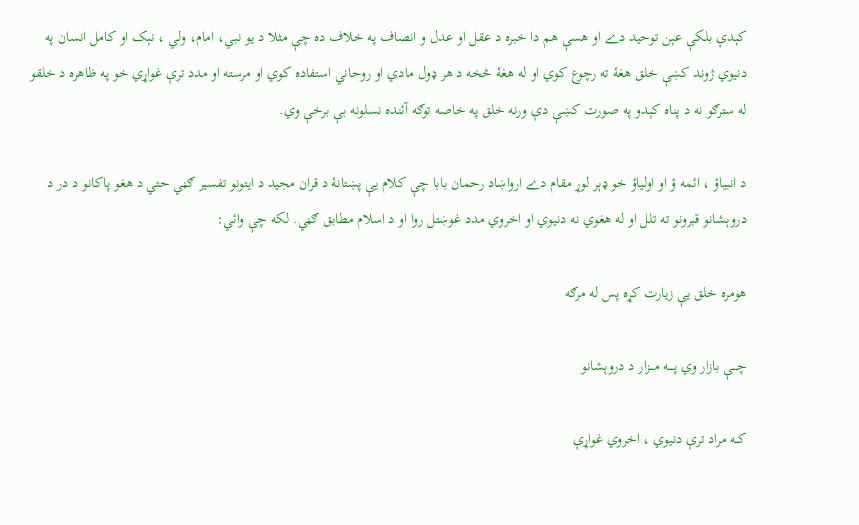کېدې بلکې عېن توحيد دے او هسې هم دا خبره د عقل او عدل و انصاف په خلاف ده چې مثلا د يو نبي، امام، ولي ، نېک او کامل انسان په دنيوي ژوند کښې خلق هغۀ ته رچوع کوي او له هغۀ څخه د هر ډول مادي او روحاني استفاده کوي او مرسته او مدد ترې غواړي خو په ظاهره د خلقو له سترګو نه د پناه کېدو په صورت کښې دې ورنه خلق په خاصه توګه آئنده نسلونه بې برخې وي.

د انبياؤ ، ائمه ؤ او اولياؤ خو ډېر لوړ مقام دے ارواښاد رحمان بابا چې کلام يې پښتانۀ د قران مجيد د ايتونو تفسير ګڼي حتي د هغو پاکانو د در د دروېشانو قبرونو ته تلل او له هغوي نه دنيوي او اخروي مدد غوښتل روا او د اسلام مطابق ګڼي. لکه چې وائي:

هومره خلق يې زيارت کړه پس له مرګه

چـــې بازار وي پــــه مـــزار د دروېشانو

کــه مراد ترې دنيوي ، اخروي غواړې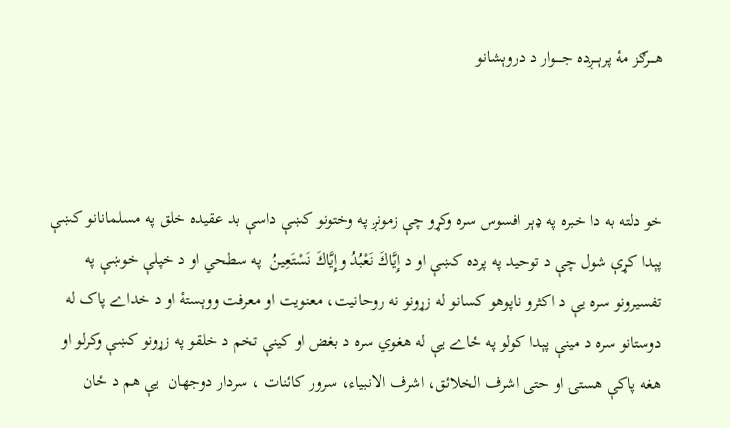هــــرګز مۀ پرېـــږده جــــوار د دروېشانو



خو دلته به دا خبره په ډېر افسوس سره وکړو چې زمونږ په وختونو کښې داسې بد عقيده خلق په مسلمانانو کښې پېدا کړې شول چې د توحيد په پرده کښې او د إِيَّاكَ نَعْبُدُ وإِيَّاكَ نَسْتَعِينُ  په سطحي او د خپلې خوښې په تفسيرونو سره يې د اکثرو ناپوهو کسانو له زړونو نه روحانيت، معنويت او معرفت ووېستۀ او د خداے پاک له دوستانو سره د مينې پېدا کولو په ځاے يې له هغوي سره د بغض او کينې تخم د خلقو په زړونو کښې وکرلو او  هغه پاکې هستۍ او حتی اشرف الخلائق، اشرف الانبياء، سرور کائنات ، سردار دوجهان  يې هم د ځان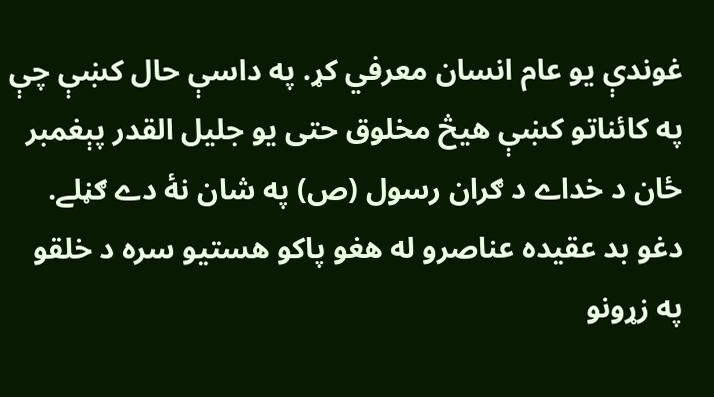غوندې يو عام انسان معرفي کړ. په داسې حال کښې چې په کائناتو کښې هيڅ مخلوق حتی يو جليل القدر پېغمبر ځان د خداے د ګران رسول (ص) په شان نۀ دے ګڼلے. دغو بد عقيده عناصرو له هغو پاکو هستيو سره د خلقو په زړونو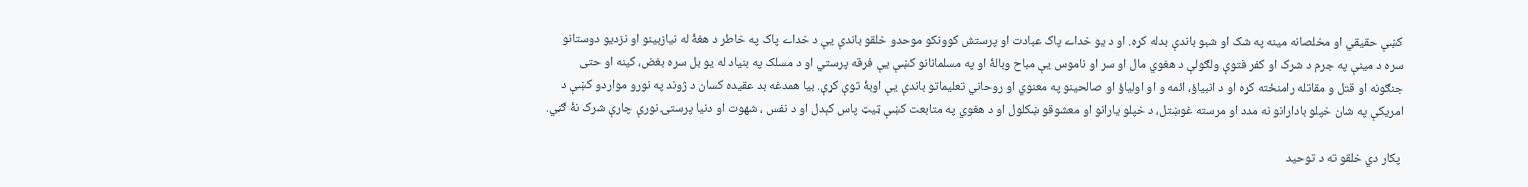کښې حقيقي او مخلصانه مينه په شک او شبو باندې بدله کړه. او د يو خداے پاک عبادت او پرستش کوونکو موحدو خلقو باندې يې د خداے پاک په خاطر د هغۀ له نيازبينو او نزديو دوستانو سره د مينې په جرم د شرک او کفر فتوې ولګولې د هغوي مال او سر او ناموس يې مباح وبالۀ او په مسلمانانو کښې يې فرقه پرستي او د مسلک په بنياد له يو بل سره بغض، کينه او حتی جنګونه او قتل و مقاتله رامنځته کړه او د انبياؤ، ائمه و او اولياؤ او صالحينو په معنوي او روحاني تعليماتو باندې يې اوبۀ توې کړې. بيا همدغه بد عقيده کسان د ژوند په نورو مواردو کښې د امريکې په شان خپلو بادارانو نه مدد او مرسته غوښتل، د خپلو يارانو او معشوقو ښکلول او د هغوي په متابعت کښې ټيټ پاس کېدل او د نفس ، شهوت او دنيا پرستۍ نورې چارې شرک نۀ ګڼي.

 پکار دي خلقو ته د توحيد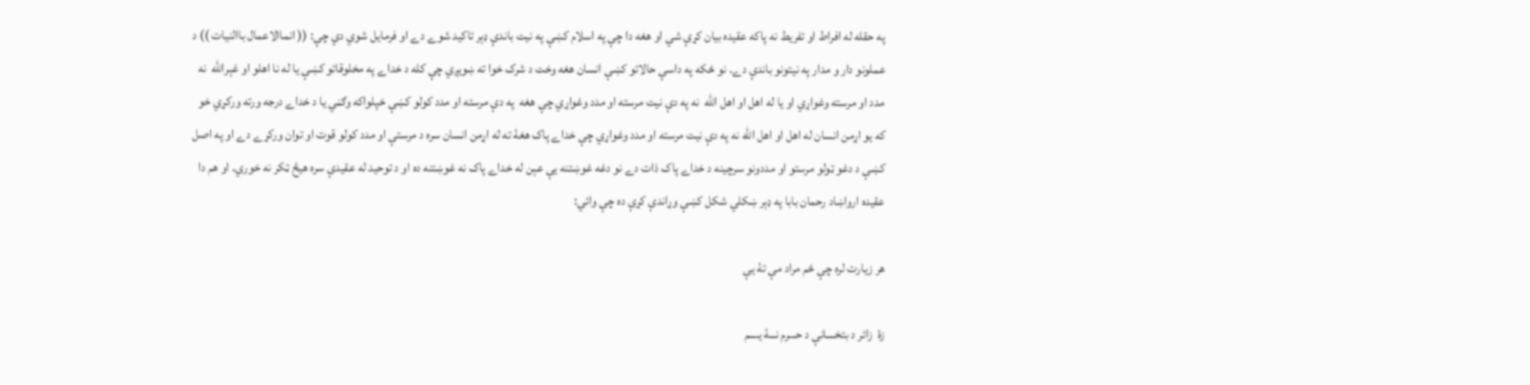په حقله له افراط او تفريط نه پاکه عقيده بيان کړې شي او هغه دا چې په اسلام کښې په نيت باندې ډېر تاکيد شوے دے او فرمايل شوي دي چې: (( انماالاعمال باالنيات )) د عملونو دار و مدار په نيتونو باندې دے. نو ځکه په داسې حالاتو کښې انسان هغه وخت د شرک خوا ته ښويږي چې کله د خداے په مخلوقاتو کښې يا له نا اهلو او غېرالله  نه مدد او مرسته وغواړي او يا له اهل او اهل الله  نه په دې نيت مرسته او مدد وغواړي چې هغه  په دې مرسته او مدد کولو کښې خپلواکه وګڼي يا د خداے درجه ورته ورکړي خو که يو اړمن انسان له اهل او اهل الله نه په دې نيت مرسته او مدد وغواړي چې خداے پاک هغۀ ته له اړمن انسان سره د مرستې او مدد کولو قوت او توان ورکړے دے او په اصل کښې د دغو ټولو مرستو او مددونو سرچينه د خداے پاک ذات دے نو دغه غوښتنه يې عېن له خداے پاک نه غوښتنه ده او د توحيد له عقيدې سره هيڅ ټکر نه خوري. او هم دا عقيده ارواښاد رحمان بابا په ډېر ښکلي شکل کښې وړاندې کړې ده چې وائي:

هر زيارت لره چې ځم مراد مې تۀ يې

زۀ  زائر د بتخــــانې د حـــرم نـــۀ يــــم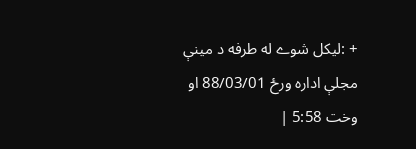+ :ليکل شوے له طرفه د مينې مجلې اداره ورځ 88/03/01 او وخت 5:58 |